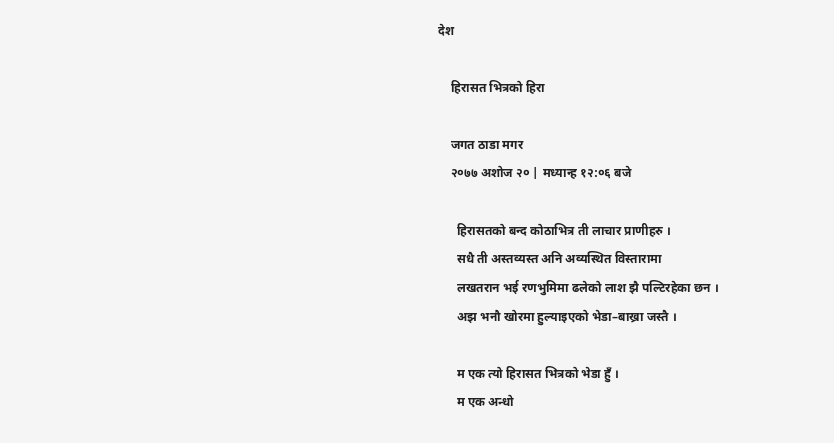देश

    हिरासत भित्रको हिरा

    जगत ठाडा मगर
    २०७७ अशोज २० | मध्यान्ह १२:०६ बजे

      हिरासतको बन्द कोठाभित्र ती लाचार प्राणीहरु ।
      सधै ती अस्तव्यस्त अनि अव्यस्थित विस्तारामा
      लखतरान भई रणभुमिमा ढलेको लाश झै पल्टिरहेका छन ।
      अझ भनौ खोरमा हुल्याइएको भेडा–बाख्रा जस्तै ।

      म एक त्यो हिरासत भित्रको भेडा हुँ ।
      म एक अन्धो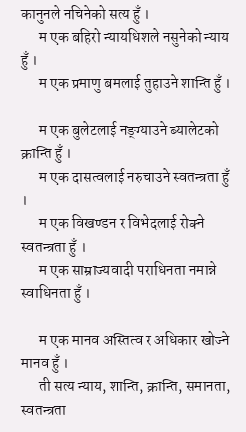कानुनले नचिनेको सत्य हुँ ।
      म एक बहिरो न्यायधिशले नसुनेको न्याय हुँ ।
      म एक प्रमाणु बमलाई तुहाउने शान्ति हुँ ।

      म एक बुलेटलाई नङ्ग्याउने ब्यालेटको क्रान्ति हुँ ।
      म एक दासत्वलाई नरुचाउने स्वतन्त्रता हुँ ।
      म एक विखण्डन र विभेदलाई रोक्ने स्वतन्त्रता हुँ ।
      म एक साम्राज्यवादी पराधिनता नमान्ने स्वाधिनता हुँ ।

      म एक मानव अस्तित्व र अधिकार खोज्ने मानव हुँ ।
      ती सत्य न्याय, शान्ति, क्रान्ति, समानता, स्वतन्त्रता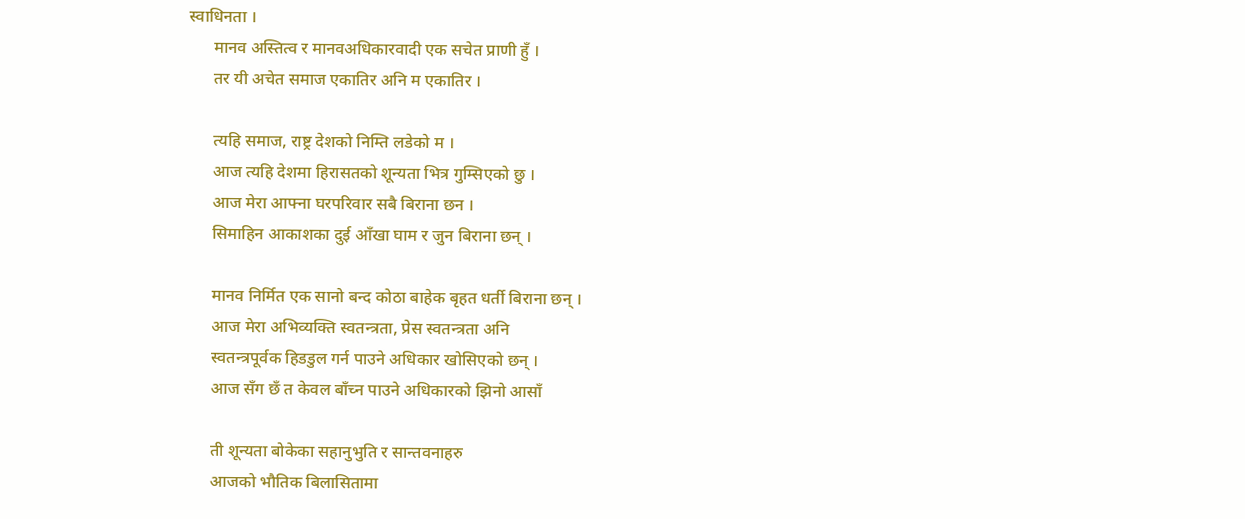स्वाधिनता ।
      मानव अस्तित्व र मानवअधिकारवादी एक सचेत प्राणी हुँ ।
      तर यी अचेत समाज एकातिर अनि म एकातिर ।

      त्यहि समाज, राष्ट्र देशको निम्ति लडेको म ।
      आज त्यहि देशमा हिरासतको शून्यता भित्र गुम्सिएको छु ।
      आज मेरा आफ्ना घरपरिवार सबै बिराना छन ।
      सिमाहिन आकाशका दुई आँखा घाम र जुन बिराना छन् ।

      मानव निर्मित एक सानो बन्द कोठा बाहेक बृहत धर्ती बिराना छन् ।
      आज मेरा अभिव्यक्ति स्वतन्त्रता, प्रेस स्वतन्त्रता अनि
      स्वतन्त्रपूर्वक हिडडुल गर्न पाउने अधिकार खोसिएको छन् ।
      आज सँग छँ त केवल बाँच्न पाउने अधिकारको झिनो आसाँ

      ती शून्यता बोकेका सहानुभुति र सान्तवनाहरु
      आजको भौतिक बिलासितामा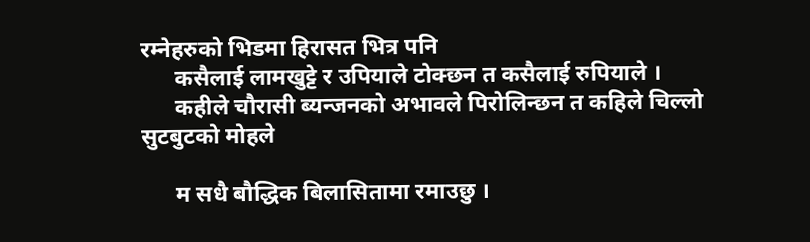रम्नेहरुको भिडमा हिरासत भित्र पनि
      कसैलाई लामखुट्टे र उपियाले टोक्छन त कसैलाई रुपियाले ।
      कहीले चौरासी ब्यन्जनको अभावले पिरोलिन्छन त कहिले चिल्लो सुटबुटको मोहले

      म सधै बौद्धिक बिलासितामा रमाउछु ।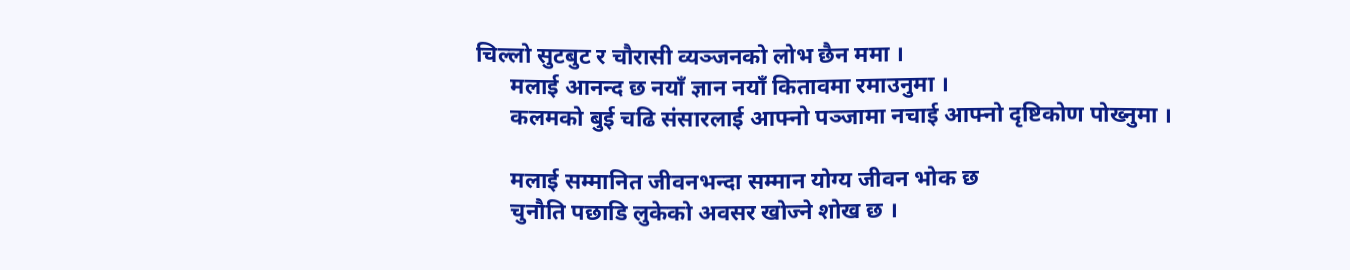चिल्लो सुटबुट र चौरासी व्यञ्जनको लोभ छैन ममा ।
      मलाई आनन्द छ नयाँ ज्ञान नयाँ कितावमा रमाउनुमा ।
      कलमको बुई चढि संसारलाई आफ्नो पञ्जामा नचाई आफ्नो दृष्टिकोण पोख्नुमा ।

      मलाई सम्मानित जीवनभन्दा सम्मान योग्य जीवन भोक छ
      चुनौति पछाडि लुकेको अवसर खोज्ने शोख छ ।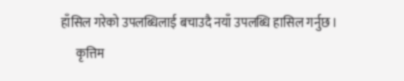हाँसिल गरेको उपलब्धिलाई बचाउदै नयाँ उपलब्धि हासिल गर्नुछ ।
      कृत्तिम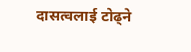दासत्वलाई टोढ्ने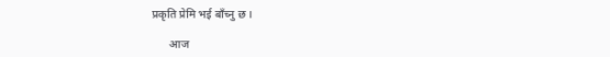प्रकृति प्रेमि भई बाँच्नु छ ।

      आज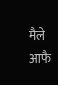मैले आफै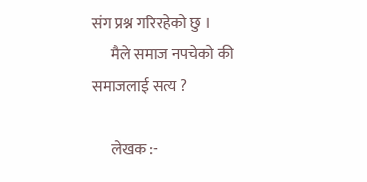संग प्रश्न गरिरहेको छु ।
      मैले समाज नपचेको की समाजलाई सत्य ?

      लेखक :-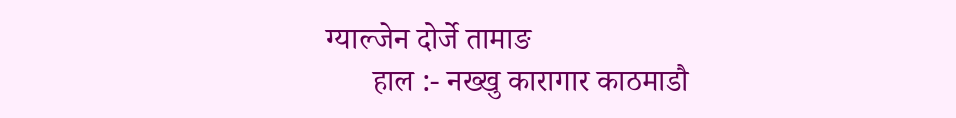ग्याल्जेन दोर्जे तामाङ
      हाल :- नख्खु कारागार काठमाडौ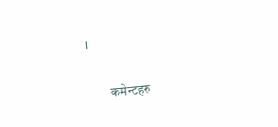।

        कमेन्टहरु